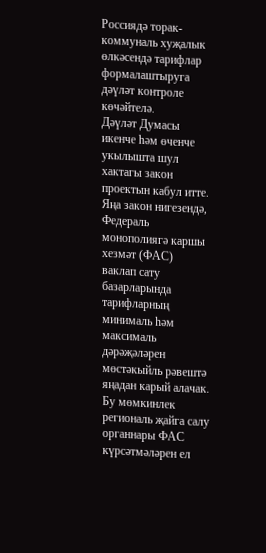Россиядә торак-коммуналь хуҗалык өлкәсендә тарифлар формалаштыруга дәүләт контроле көчәйтелә.
Дәүләт Думасы икенче һәм өченче укылышта шул хактагы закон проектын кабул итте.
Яңа закон нигезендә, Федераль монополиягә каршы хезмәт (ФАС) ваклап сату базарларында тарифларның минималь һәм максималь дәрәҗәләрен мөстәкыйль рәвештә яңадан карый алачак. Бу мөмкинлек региональ җайга салу органнары ФАС күрсәтмәләрен ел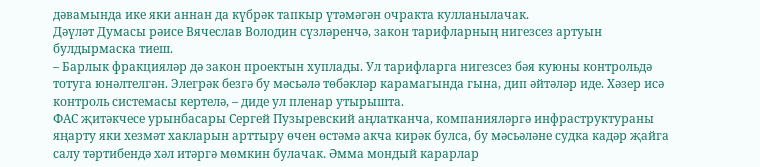дәвамында ике яки аннан да күбрәк тапкыр үтәмәгән очракта кулланылачак.
Дәүләт Думасы рәисе Вячеслав Володин сүзләренчә, закон тарифларның нигезсез артуын булдырмаска тиеш.
– Барлык фракцияләр дә закон проектын хуплады. Ул тарифларга нигезсез бәя куюны контрольдә тотуга юнәлтелгән. Элегрәк безгә бу мәсьәлә төбәкләр карамагында гына, дип әйтәләр иде. Хәзер исә контроль системасы кертелә, – диде ул пленар утырышта.
ФАС җитәкчесе урынбасары Сергей Пузыревский аңлатканча, компанияләргә инфраструктураны яңарту яки хезмәт хакларын арттыру өчен өстәмә акча кирәк булса, бу мәсьәләне судка кадәр җайга салу тәртибендә хәл итәргә мөмкин булачак. Әмма мондый карарлар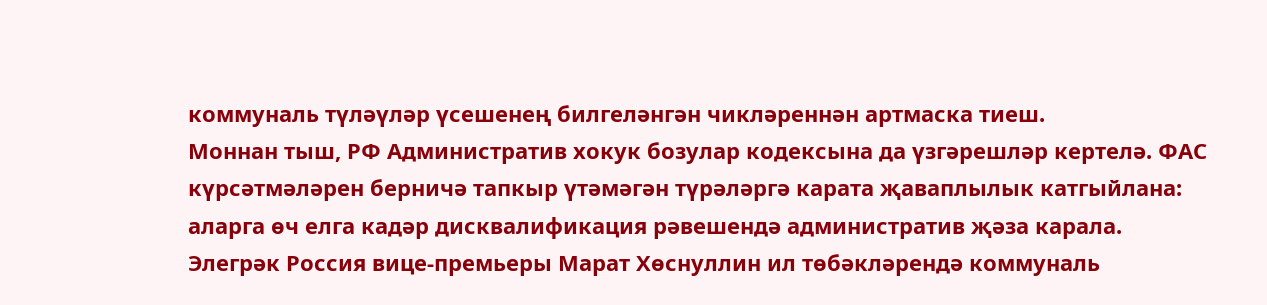коммуналь түләүләр үсешенең билгеләнгән чикләреннән артмаска тиеш.
Моннан тыш, РФ Административ хокук бозулар кодексына да үзгәрешләр кертелә. ФАС күрсәтмәләрен берничә тапкыр үтәмәгән түрәләргә карата җаваплылык катгыйлана: аларга өч елга кадәр дисквалификация рәвешендә административ җәза карала.
Элегрәк Россия вице-премьеры Марат Хөснуллин ил төбәкләрендә коммуналь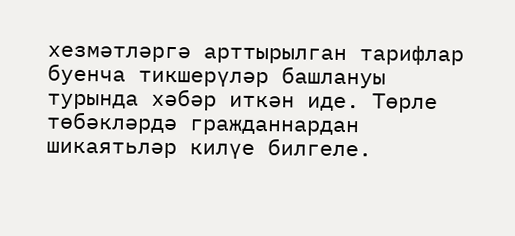хезмәтләргә арттырылган тарифлар буенча тикшерүләр башлануы турында хәбәр иткән иде. Төрле төбәкләрдә гражданнардан шикаятьләр килүе билгеле.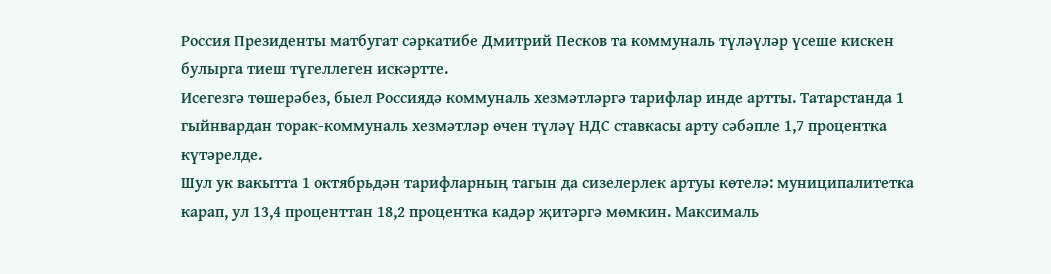Россия Президенты матбугат сәркатибе Дмитрий Песков та коммуналь түләүләр үсеше кискен булырга тиеш түгеллеген искәртте.
Исегезгә төшерәбез, быел Россиядә коммуналь хезмәтләргә тарифлар инде артты. Татарстанда 1 гыйнвардан торак-коммуналь хезмәтләр өчен түләү НДС ставкасы арту сәбәпле 1,7 процентка күтәрелде.
Шул ук вакытта 1 октябрьдән тарифларның тагын да сизелерлек артуы көтелә: муниципалитетка карап, ул 13,4 проценттан 18,2 процентка кадәр җитәргә мөмкин. Максималь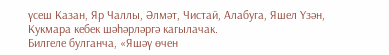үсеш Казан, Яр Чаллы, Әлмәт, Чистай, Алабуга, Яшел Үзән, Кукмара кебек шәһәрләргә кагылачак.
Билгеле булганча, «Яшәү өчен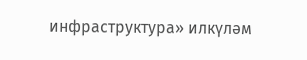инфраструктура» илкүләм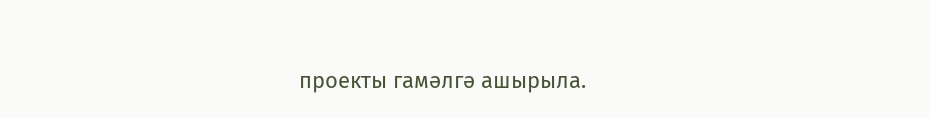проекты гамәлгә ашырыла.